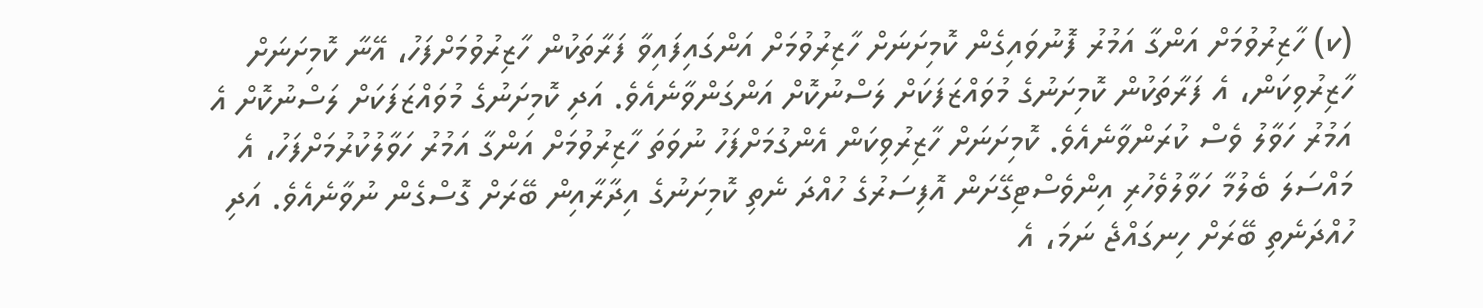(ކ) ހާޒިރުވުމަށް އަންގާ އަމުރު ފޮނުވައިގެން ކޮމިށަނަށް ހާޒިރުވުމަށް އަންގައިފައިވާ ފަރާތަކުން ހާޒިރުވުމަށްފަހު، އޭނާ ކޮމިށަނަށް ހާޒިރުވިކަން، އެ ފަރާތަކުން ކޮމިށަނުގެ މުވައްޒަފަކަށް ލަސްނުކޮށް އަންގަންވާނެއެވެ. އަދި ކޮމިށަނުގެ މުވައްޒަފަކަށް ލަސްނުކޮށް އެ އަމުރު ހަވާލު ވެސް ކުރަންވާނެއެވެ. ކޮމިށަނަށް ހާޒިރުވިކަން އެންގުމަށްފަހު ނުވަތަ ހާޒިރުވުމަށް އަންގާ އަމުރު ހަވާލުކުރުމަށްފަހު، އެ މައްސަލަ ބެލުމާ ހަވާލުވެހުރި އިންވެސްޓިގޭށަން އޮފިސަރުގެ ހުއްދަ ނެތި ކޮމިށަނުގެ އިދާރާއިން ބޭރަށް ގޮސްގެން ނުވާނެއެވެ. އަދި ހުއްދަނެތި ބޭރަށް ހިނގައްޖެ ނަމަ، އެ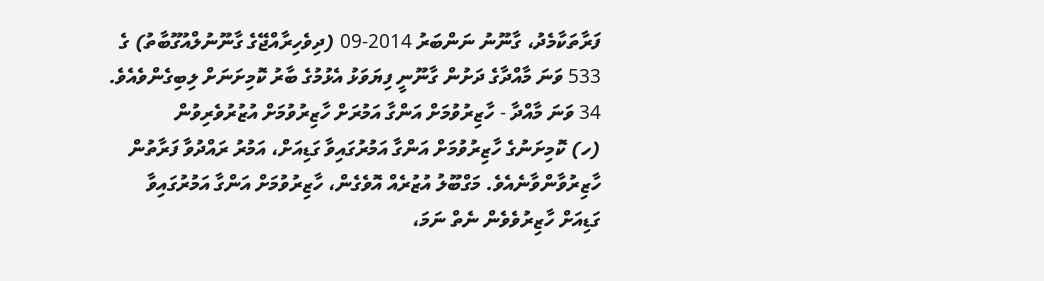ފަރާތަކާމެދު، ގާނޫނު ނަންބަރު 2014-09 (ދިވެހިރާއްޖޭގެ ގާނޫނުލްއުގޫބާތު) ގެ 533 ވަނަ މާއްދާގެ ދަށުން ގާނޫނީ ފިޔަވަޅު އެޅުމުގެ ބާރު ކޮމިށަނަށް ލިބިގެންވެއެވެ.
34 ވަނަ މާއްދާ - ހާޒިރުވުމަށް އަންގާ އަމުރަށް ހާޒިރުވުމަށް އުޒުރުވެރިވުން
(ހ) ކޮމިށަނުގެ ހާޒިރުވުމަށް އަންގާ އަމުރުގައިވާ ގަޑިއަށް، އަމުރު ރައްދުވާ ފަރާތުން ހާޒިރުވާންވާނެއެވެ. މަގްބޫލު އުޒުރެއް އޮވެގެން، ހާޒިރުވުމަށް އަންގާ އަމުރުގައިވާ ގަޑިއަށް ހާޒިރުވެވެން ނެތް ނަމަ،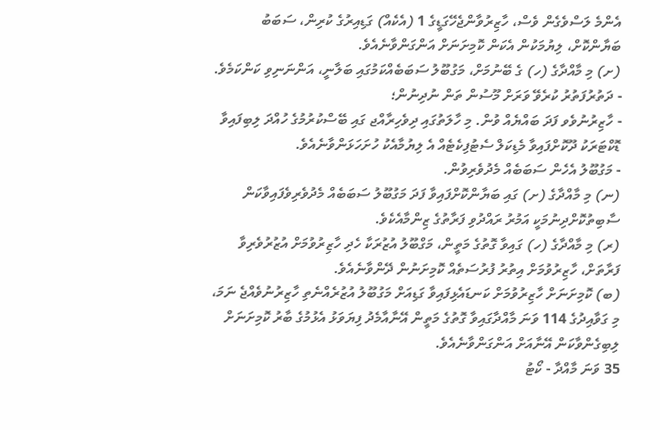އެންމެ ލަސްވެގެން ވެސް، ހާޒިރުވާންޖެހޭގަޑީގެ 1 (އެކެއް) ގަޑިއިރުގެ ކުރިން، ސަބަބު ބަޔާންކޮށް، ލިޔުމަކުން އެކަން ކޮމިށަނަށް އަންގަންވާނެއެވެ.
(ށ) މި މާއްދާގެ (ހ) ގެ ބޭނުމަށް، މަގުބޫލު ސަބަބެއްކަމުގައި ބަލާނީ، އަންނަނިވި ކަންކަމެވެ.
- ދަތުރުފަތުރު ކުރެވޭ ވަރަށް މޫސުން ތަން ނުދިނުން؛
- ހާޒިރުނުވެވ ފަދަ ބައްޔެއް ވުން. މި ހާލަތުގައި ދިވެހިރާއްޖ ގައި ބޭސްކުރުމުގެ ހުއްދަ ލިބިފައިވާ ޑޮކްޓަރަކު ދޫކޮށްފައިވާ މެޑިކަލް ސެޓުފިކެޓެއް އެ ލިޔުމާއެކު ހުށަހަޅަންވާނެއެވެ.
- މަގުބޫލު އެހެން ސަބަބެއް މެދުވެރިވުން.
(ނ) މި މާއްދާގެ (ށ) ގައި ބަޔާންކޮށްފައިވާ ފަދަ މަގުބޫލު ސަބަބެއް މެދުވެރިވެފައިވާކަން ސާބިތުކޮށްދިނުމަކީ އަމުރު ރައްދުވި ފަރާތުގެ ޒިންމާއެކެވެ.
(ރ) މި މާއްދާގެ (ހ) ގައިވާ ގޮތުގެ މަތީން، މަގްބޫލު އުޒުރަކާ ހެދި ހާޒިރުވުމަށް އުޒުރުވެރިވާ ފަރާތަށް، ހާޒިރުވުމަށް އިތުރު ފުރުސަތެއް ކޮމިށަނުން ދޭންވާނެއެވެ.
(ބ) ކޮމިށަނަށް ހާޒިރުވުމަށް ކަނޑައެޅިފައިވާ ގަޑިއަށް މަގުބޫލު އުޒުރެއްނެތި ހާޒިރުނުވެއްޖެ ނަމަ، މި ގަވާއިދުގެ 114 ވަނަ މާއްދާގައިވާ ގޮތުގެ މަތީން އޭނާއާމެދު ފިޔަވަޅު އެޅުމުގެ ބާރު ކޮމިށަނަށް ލިބިގެންވާކަން އޭނާއަށް އަންގަންވާނެއެވެ.
35 ވަނަ މާއްދާ - ކޯޓު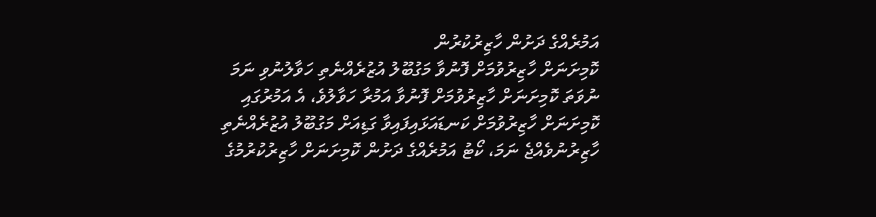އަމުރެއްގެ ދަށުން ހާޒިރުކުރުން
ކޮމިށަނަށް ހާޒިރުވުމަށް ފޮނުވާ މަގުބޫލު އުޒުރެއްނެތި ހަވާލުނުވި ނަމަ ނުވަތަ ކޮމިށަނަށް ހާޒިރުވުމަށް ފޮނުވާ އަމުރާ ހަވާލުވެ، އެ އަމުރުގައި ކޮމިށަނަށް ހާޒިރުވުމަށް ކަނޑައަޅައިފައިވާ ގަޑިއަށް މަގުބޫލު އުޒުރެއްނެތި ހާޒިރުނުވެއްޖެ ނަމަ، ކޯޓު އަމުރެއްގެ ދަށުން ކޮމިށަނަށް ހާޒިރުކުރުމުގެ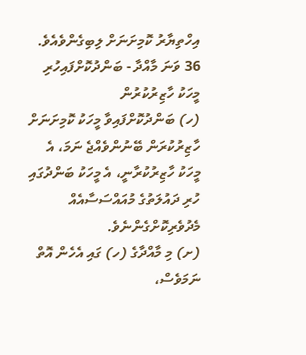އިހްތިޔާރު ކޮމިށަނަށް ލިބިގެންވެއެވެ.
36 ވަނަ މާއްދާ - ބަންދުކޮށްފައިހުރި މީހަކު ހާޒިރުކުރުން
(ހ) ބަންދުކޮށްފައިވާ މީހަކު ކޮމިށަނަށް ހާޒިރުކުރަން ބޭނުންވެއްޖެ ނަމަ، އެ މީހަކު ހާޒިރުކުރާނީ، އެ މީހަކު ބަންދުގައި ހުރި ދައުލަތުގެ މުއައްސަސާއެއް މެދުވެރިކޮށްގެންނެވެ.
(ށ) މި މާއްދާގެ (ހ) ގައި އެހެން އޮތް ނަމަވެސް،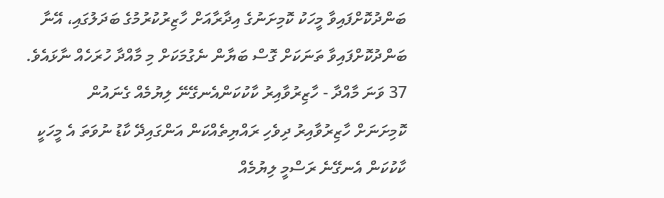ބަންދުކޮށްފައިވާ މީހަކު ކޮމިށަނުގެ އިދާރާއަށް ހާޒިރުކުރުމުގެ ބަދަލުގައި، އޭނާ ބަންދުކޮށްފައިވާ ތަނަކަށް ގޮސް ބަޔާން ނެގުމަކަށް މި މާއްދާ ހުރަހެއް ނާޅައެވެ.
37 ވަނަ މާއްދާ - ހާޒިރުވާއިރު ކާކުކަންއެނގޭނޭ ލިޔުމެއް ގެނައުން
ކޮމިށަނަށް ހާޒިރުވާއިރު ދިވެހި ރައްޔިތެއްކަން އަންގައިދޭ ކާޑު ނުވަތަ އެ މީހަކީ ކާކުކަން އެނގޭނެ ރަސްމީ ލިޔުމެއް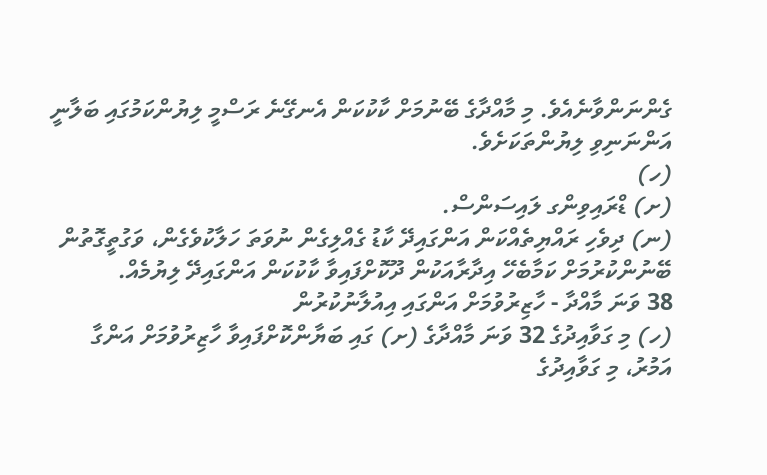ގެންނަންވާނެއެވެ. މި މާއްދާގެ ބޭނުމަށް ކާކުކަން އެނގޭނެ ރަސްމީ ލިޔުންކަމުގައި ބަލާނީ އަންނަނިވި ލިޔުންތަކަށެވެ.
(ހ)
(ށ) ޑްރައިވިންގ ލައިސަންސް.
(ނ) ދިވެހި ރައްޔިތެއްކަން އަންގައިދޭ ކާޑު ގެއްލިގެން ނުވަތަ ހަލާކުވެގެން، ވަގުތީގޮތުން ބޭނުންކުރުމަށް ކަމާބެހޭ އިދާރާއަކުން ދޫކޮށްފައިވާ ކާކުކަން އަންގައިދޭ ލިޔުމެއް.
38 ވަނަ މާއްދާ - ހާޒިރުވުމަށް އަންގައި އިއުލާނުކުރުން
(ހ) މި ގަވާއިދުގެ 32 ވަނަ މާއްދާގެ (ށ) ގައި ބަޔާންކޮށްފައިވާ ހާޒިރުވުމަށް އަންގާ އަމުރު، މި ގަވާއިދުގެ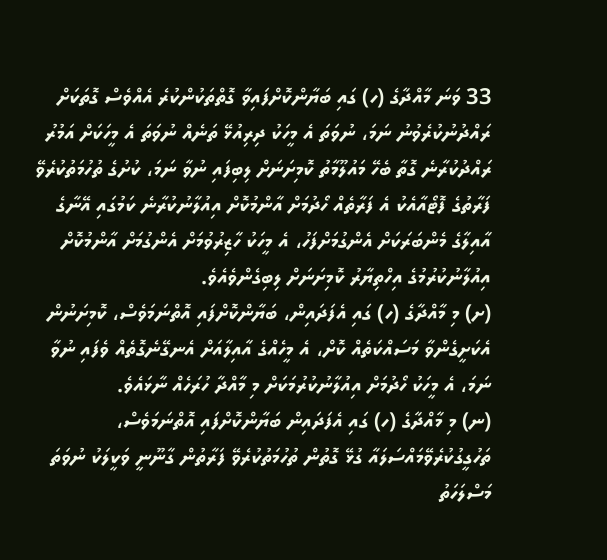33 ވަނަ މާއްދާގެ (ހ) ގައި ބަޔާންކޮށްފައިވާ ގޮތްތަކުންކުރެ އެއްވެސް ގޮތަކަށް ރައްދުނުކުރެވުނު ނަމަ، ނުވަތަ އެ މީހަކު ދިރިއުޅޭ ތަނެއް ނުވަތަ އެ މީހަކަށް އަމުރު ރައްދުކުރާނެ ގޮތާ ބެހޭ މައުލޫމާތު ކޮމިށަނަށް ލިބިފައި ނުވާ ނަމަ، ކުށުގެ ތުހުމަތުކުރެވޭ ފަރާތުގެ ފޮޓޯއާއެކު އެ ފަރާތެއް ހޯދުމަށް އާންމުކޮށް އިއުލާނުކުރާނެ ކަމުގައި އޭނާގެ އާއިލާގެ މެންބަރަކަށް އެންގުމަށްފަހު، އެ މީހަކު ހާޒިރުވުމަށް އެންގުމަށް އާންމުކޮށް އިއުލާނުކުރުމުގެ އިހްތިޔާރު ކޮމިށަނަށް ލިބިގެންވެއެވެ.
(ށ) މި މާއްދާގެ (ހ) ގައި އެފަދައިން، ބަޔާންކޮށްފައި އޮތްނަމަވެސް، ކޮމިށަނުން އެކަށީގެންވާ މަސައްކަތެއް ކޮށް، އެ މީހެއްގެ އާއިލާއަށް އެނގޭނެގޮތެއް ވެފައި ނުވާ ނަމަ، އެ މީހަކު ހޯދުމަށް އިއުލާނުކުރުމަކަށް މި މާއްދާ ހުރަހެއް ނާޅައެވެ.
(ނ) މި މާއްދާގެ (ހ) ގައި އެފަދައިން ބަޔާންކޮށްފައި އޮތްނަމަވެސް، ތަހުގީގުކުރެވޭމައްސަލައާ ގުޅޭ ގޮތުން ތުހުމަތުކުރެވޭ ފަރާތުން ގާނޫނީ ވަކީލަކު ނުވަތަ މަސްލަހަތު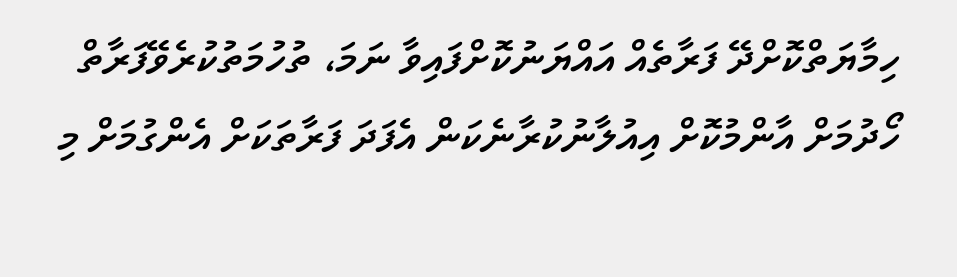ހިމާޔަތްކޮށްދޭ ފަރާތެއް އައްޔަނުކޮށްފައިވާ ނަމަ، ތުހުމަތުކުރެވޭފަރާތް ހޯދުމަށް އާންމުކޮށް އިއުލާނުކުރާނެކަން އެފަދަ ފަރާތަކަށް އެންގުމަށް މި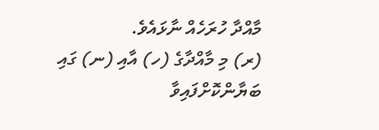މާއްދާ ހުރަހެއް ނާޅައެވެ.
(ރ) މި މާއްދާގެ (ހ) އާއި (ނ) ގައި ބަޔާންކޮށްފައިވާ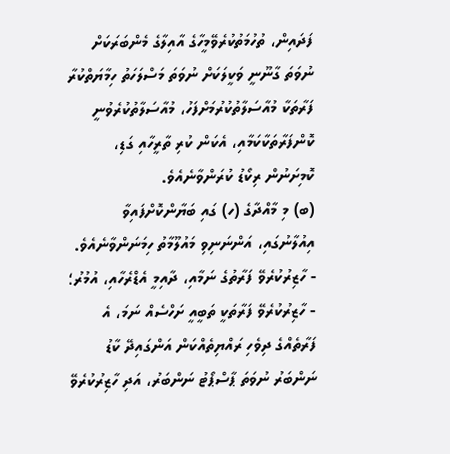ފަދައިން، ތުހުމަތުކުރެވޭމީހާގެ އާއިލާގެ މެންބަރަކަށް ނުވަތަ ގާނޫނީ ވަކީލަކަށް ނުވަތަ މަސްލަހަތު ހިމާޔަތްކުރާ ފަރާތަކާ މުއާސަލާތުކުރުމަށްފަހު، މުއާސަލާތުކުރެވުނީ ކޮންފަރާތަކާކަމާއި، އެކަން ކުރި ތާރީހާއި ގަޑި، ކޮމިށަނުން ރިކޯޑު ކުރަންވާނެއެވެ.
(ބ) މި މާއްދާގެ (ހ) ގައި ބަޔާންކޮށްފައިވާ އިއުލާނުގައި، އަންނަނިވި މައުލޫމާތު ހިމަނަންވާނެއެވެ.
- ހާޒިރުކުރެވޭ ފަރާތުގެ ނަމާއި، ދާއިމީ އެޑްރެހާއި، އުމުރު؛
- ހާޒިރުކުރެވޭ ފަރާތަކީ ތަބީއީ ށަހްސެއް ނަމަ، އެ ފަރާތެއްގެ ދިވެހި ރައްޔިތެއްކަން އަންގައިދޭ ކާޑު ނަންބަރު ނުވަތަ ޕާސްޕޯޓު ނަންބަރު، އަދި ހާޒިރުކުރެވޭ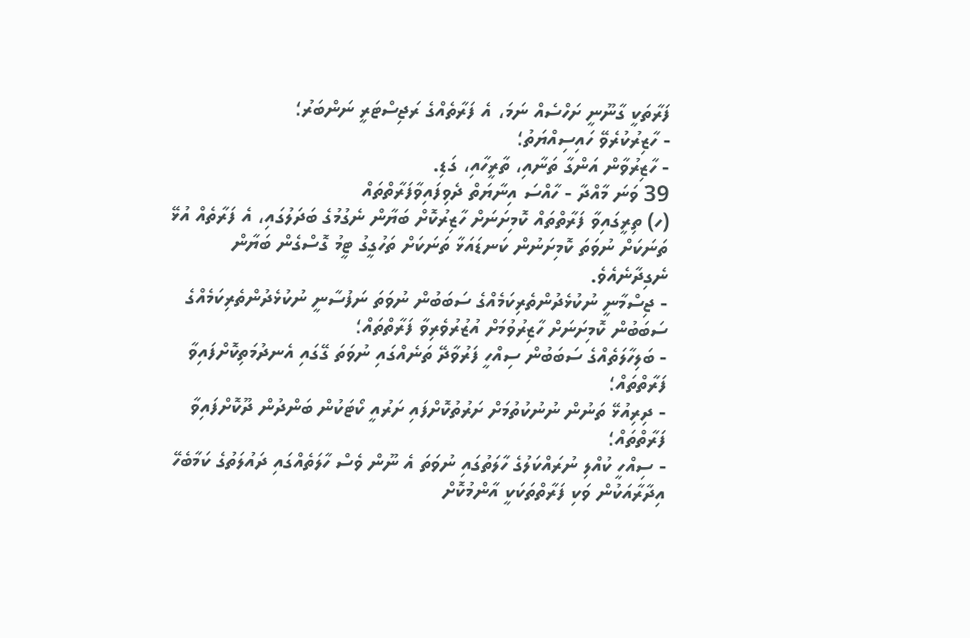ފަރާތަކީ ގާނޫނީ ށަހްސެއް ނަމަ، އެ ފަރާތެއްގެ ރަޖިސްޓަރީ ނަންބަރު؛
- ހާޒިރުކުރެވޭ ހައިސިއްޔަތު؛
- ހާޒިރުވާން އަންގާ ތަނާއި، ތާރީހާއި، ގަޑި.
39 ވަނަ މާއްދާ - ހާއްސަ އިނާޔަތް ދެވިފައިވާފަރާތްތައް
(ހ) ތިރީގައިވާ ފަރާތްތައް ކޮމިށަނަށް ހާޒިރުކޮށް ބަޔާން ނެގުމުގެ ބަދަލުގައި، އެ ފަރާތެއް އުޅޭ ތަނަކަށް ނުވަތަ ކޮމިށަނުން ކަނޑައަޅާ ތަނަކަށް ތަހުގީގު ޓީމު ގޮސްގެން ބަޔާން ނެގިދާނެއެވެ.
- ޖިސްމާނީ ނުކުޅެދުންތެރިކަމެއްގެ ސަބަބުން ނުވަތަ ނަފުސާނީ ނުކުޅެދުންތެރިކަމެއްގެ ސަބަބުން ކޮމިށަނަށް ހާޒިރުވުމަށް އުޒުރުވެރިވާ ފަރާތްތައް؛
- ބަލިހާލަތެއްގެ ސަބަބުން ސިއްހީ ފަރުވާދޭ ތަނެއްގައި ނުވަތަ ގޭގައި އެނދުމަތިކޮށްފައިވާ ފަރާތްތައް؛
- ދިރިއުޅޭ ތަނުން ނުނުކުތުމަށް ށަރުތުކޮށްފައި ށަރުއީ ކޯޓަކުން ބަންދުން ދޫކޮށްފައިވާ ފަރާތްތައް؛
- ސިއްހީ ކުއްލި ނުރައްކަލުގެ ހާލަތުގައި ނުވަތަ އެ ނޫން ވެސް ހާލަތެއްގައި ދައުލަތުގެ ކަމާބެހޭ އިދާރާއަކުން ވަކި ފަރާތްތަކަކީ އާންމުކޮށް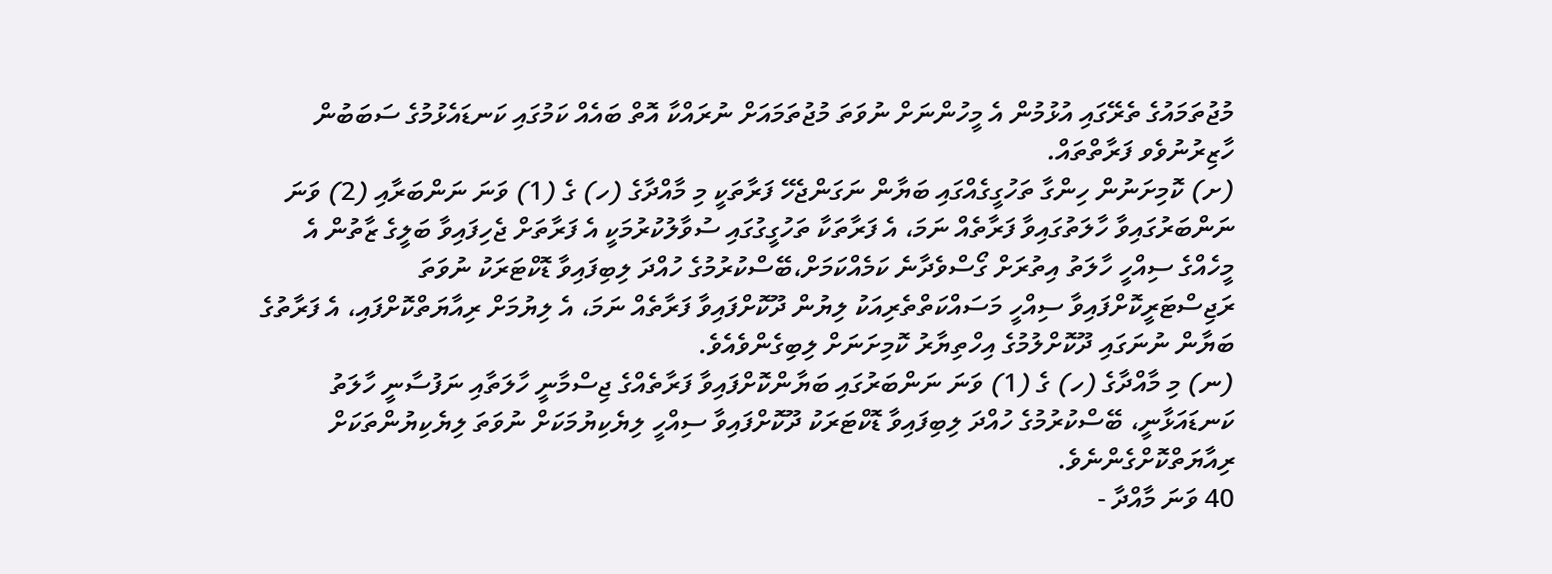މުޖުތަމައުގެ ތެރޭގައި އުޅުމުން އެ މީހުންނަށް ނުވަތަ މުޖުތަމައަށް ނުރައްކާ އޮތް ބައެއް ކަމުގައި ކަނޑައެޅުމުގެ ސަބަބުން ހާޒިރުނުވެވ ފަރާތްތައް.
(ށ) ކޮމިށަނުން ހިންގާ ތަހުގީގެއްގައި ބަޔާން ނަގަންޖެހޭ ފަރާތަކީ މި މާއްދާގެ (ހ) ގެ (1) ވަނަ ނަންބަރާއި (2) ވަނަ ނަންބަރުގައިވާ ހާލަތުގައިވާ ފަރާތެއް ނަމަ، އެ ފަރާތަކާ ތަހުގީގުގައި ސުވާލުކުރުމަކީ އެ ފަރާތަށް ޖެހިފައިވާ ބަލީގެ ޒާތުން އެ މީހެއްގެ ސިއްހީ ހާލަތު އިތުރަށް ގޯސްވެދާނެ ކަމެއްކަމަށް،ބޭސްކުރުމުގެ ހުއްދަ ލިބިފައިވާ ޑޮކްޓަރަކު ނުވަތަ ރަޖިސްޓަރީކޮށްފައިވާ ސިއްހީ މަސައްކަތްތެރިއަކު ލިޔުން ދޫކޮށްފައިވާ ފަރާތެއް ނަމަ، އެ ލިޔުމަށް ރިއާޔަތްކޮށްފައި، އެ ފަރާތުގެ ބަޔާން ނުނަގައި ދޫކޮށްލުމުގެ އިހްތިޔާރު ކޮމިށަނަށް ލިބިގެންވެއެވެ.
(ނ) މި މާއްދާގެ (ހ) ގެ (1) ވަނަ ނަންބަރުގައި ބަޔާންކޮށްފައިވާ ފަރާތެއްގެ ޖިސްމާނީ ހާލަތާއި ނަފުސާނީ ހާލަތު ކަނޑައަޅާނީ، ބޭސްކުރުމުގެ ހުއްދަ ލިބިފައިވާ ޑޮކްޓަރަކު ދޫކޮށްފައިވާ ސިއްހީ ލިޔެކިޔުމަކަށް ނުވަތަ ލިޔެކިޔުންތަކަށް ރިއާޔަތްކޮށްގެންނެވެ.
40 ވަނަ މާއްދާ -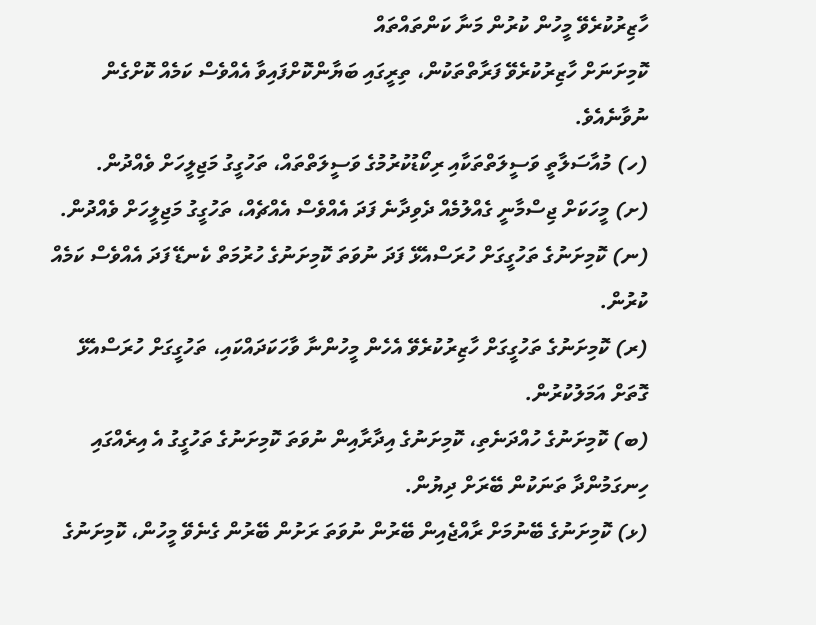ހާޒިރުކުރެވޭ މީހުން ކުރުން މަނާ ކަންތައްތައް
ކޮމިށަނަށް ހާޒިރުކުރެވޭ ފަރާތްތަކުން، ތިރީގައި ބަޔާންކޮށްފައިވާ އެއްވެސް ކަމެއް ކޮށްގެން ނުވާނެއެވެ.
(ހ) މުއާސަލާތީ ވަސީލަތްތަކާއި ރިކޯޑުކުރުމުގެ ވަސީލަތްތައް، ތަހުގީގު މަޖިލީހަށް ވެއްދުން.
(ށ) މީހަކަށް ޖިސްމާނީ ގެއްލުމެއް ދެވިދާނެ ފަދަ އެއްވެސް އެއްޗެއް، ތަހުގީގު މަޖިލީހަށް ވެއްދުން.
(ނ) ކޮމިށަނުގެ ތަހުގީގަށް ހުރަސްއެޅޭ ފަދަ ނުވަތަ ކޮމިށަނުގެ ހުރުމަތް ކެނޑޭ ފަދަ އެއްވެސް ކަމެއް ކުރުން.
(ރ) ކޮމިށަނުގެ ތަހުގީގަށް ހާޒިރުކުރެވޭ އެހެން މީހުންނާ ވާހަކަދައްކައި، ތަހުގީގަށް ހުރަސްއެޅޭ ގޮތަށް އަމަލުކުރުން.
(ބ) ކޮމިށަނުގެ ހުއްދަނެތި، ކޮމިށަނުގެ އިދާރާއިން ނުވަތަ ކޮމިށަނުގެ ތަހުގީގު އެ އިރެއްގައި ހިނގަމުންދާ ތަނަކުން ބޭރަށް ދިޔުން.
(ޅ) ކޮމިށަނުގެ ބޭނުމަށް ރާއްޖެއިން ބޭރުން ނުވަތަ ރަށުން ބޭރުން ގެނެވޭ މީހުން، ކޮމިށަނުގެ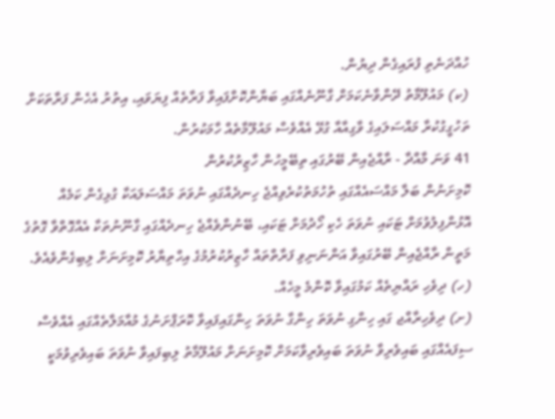ހުއްދަނެތި ފުރައިގެން ދިޔުން.
(ކ) މައުލޫމާތު ދޭންވާނެކަމަށް ގާނޫނެއްގައި ބަޔާންކޮށްފައިވާ ފަރާތެއް ފިޔަވައި، އިތުރު އެހެން ފަރާތަކަށް ތަހުގީގުކުރާ މައްސަލައިގެ ވާގިއާއާ ގުޅޭ އެއްވެސް މައުލޫމާތެއް ހާމަކުރުން.
41 ވަނަ މާއްދާ - ރާއްޖެއިން ބޭރުގައި ތިބޭމީހުން ހާޒިރުކުރުން
ކޮމިށަނުން ބަލާ މައްސައެއްގައި ތުހުމަތުކުރެވިއްޖެ ހިނދެއްގައި ނުވަތަ މައްސަލައަކާ ގުޅިގެން ކަމެއް އޮޅުންފިލުވުމަށް ޓަކައި ނުވަތަ ހެކި ހޯދުމަށް ޓަކައި، ބޭނުންވެއްޖެ ހިނދެއްގައި ގާނޫނުތަކާ އެއްގޮތްވާ ގޮތުގެ މަތީން ރާއްޖެއިން ބޭރުގައިވާ އަންނަނިވި ފަރާތްތައް ހާޒިރުކުރުމުގެ އިހްތިޔާރު ކޮމިށަނަށް ލިބިގެންވެއެވެ.
(ހ) ދިވެހި ރައްޔިތެއް ކަމުގައިވާ ކޮންމެ މީހެއް.
(ށ) ދިވެހިރާއްޖ ގައި ހިންގި ނުވަތަ ހިންގާ ނުވަތަ ހިންގައިފައިވާ ކޮރަޕްށަނުގެ މުއާމަލާތެއްގައި އެއްވެސް ސިފައެއްގައި ބައިވެރިވާ ނުވަތަ ބައިވެރިވާކަމަށް ކޮމިށަނަށް މައުލޫމާތު ލިބިފައިވާ ނުވަތަ ބައިވެރިވުމަކީ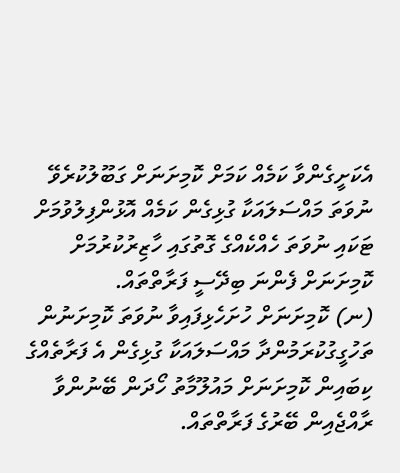އެކަށީގެންވާ ކަމެއް ކަމަށް ކޮމިށަނަށް ގަބޫލުކުރެވޭ ނުވަތަ މައްސަލައަކާ ގުޅިގެން ކަމެއް އޮޅުންފިލުވުމަށް ޓަކައި ނުވަތަ ހެއްކެއްގެ ގޮތުގައި ހާޒިރުކުރުމަށް ކޮމިށަނަށް ފެންނަ ބިދޭސީ ފަރާތްތައް.
(ނ) ކޮމިށަނަށް ހުށަހެޅިފައިވާ ނުވަތަ ކޮމިށަނުން ތަހުގީގުކުރަމުންދާ މައްސަލައަކާ ގުޅިގެން އެ ފަރާތެއްގެ ކިބައިން ކޮމިށަނަށް މައުލޫމާތު ހޯދަން ބޭނުންވާ ރާއްޖެއިން ބޭރުގެ ފަރާތްތައް.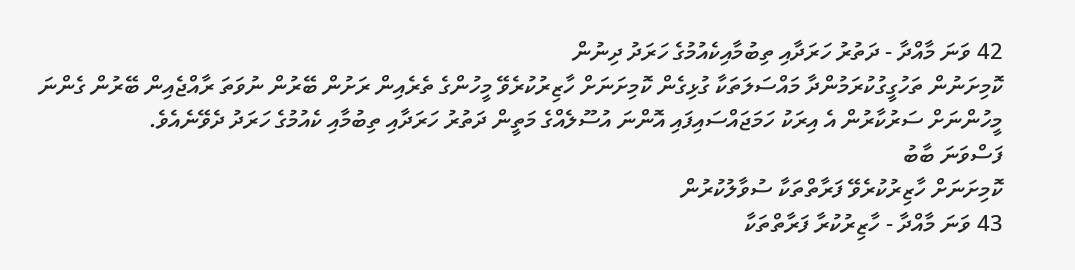42 ވަނަ މާއްދާ - ދަތުރު ހަރަދާއި ތިބުމާއިކެއުމުގެ ހަރަދު ދިނުން
ކޮމިށަނުން ތަހުގީގުކުރަމުންދާ މައްސަލަތަކާ ގުޅިގެން ކޮމިށަނަށް ހާޒިރުކުރެވޭ މީހުންގެ ތެރެއިން ރަށުން ބޭރުން ނުވަތަ ރާއްޖެއިން ބޭރުން ގެންނަ މީހުންނަށް ސަރުކާރުން އެ އިރަކު ހަމަޖައްސައިފައި އޮންނަ އުސޫލެއްގެ މަތީން ދަތުރު ހަރަދާއި ތިބުމާއި ކެއުމުގެ ހަރަދު ދެވޭނެއެވެ.
ފަސްވަނަ ބާބު
ކޮމިށަނަށް ހާޒިރުކުރެވޭ ފަރާތްތަކާ ސުވާލުކުރުން
43 ވަނަ މާއްދާ - ހާޒިރުކުރާ ފަރާތްތަކާ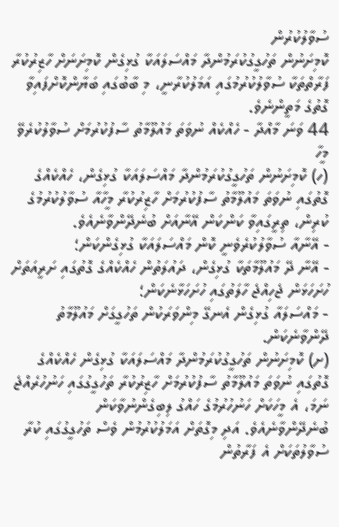ސުވާލުކުރުން
ކޮމިށަނުން ތަހުގީގުކުރަމުންދާ މައްސަލައަކާ ގުޅިގެން ކޮމިށަނަށް ހާޒިރުކުރާ ފަރާތްތަކާ ސުވާލުކުރުމުގައި އަމަލުކުރާނީ، މި ބާބުގައި ބަޔާންކޮށްފައިވާ ގޮތުގެ މަތީންނެވެ.
44 ވަނަ މާއްދާ - ހެއްކެއް ނުވަތަ މައުލޫމާތު ސާފުކުރުމަށް ސުވާލުކުރެވޭ މީހާ
(ހ) ކޮމިށަނުން ތަހުގީގުކުރަމުންދާ މައްސަލައަކާ ގުޅިގެން، ހެއްކެއްގެ ގޮތުގައި ނުވަތަ މައުލޫމާތު ސާފުކުރުމަށް ހާޒިރުކުރާ މީހާއާ ސުވާލުކުރުމުގެ ކުރިން، ތިރީގައިވާ ކަންކަން އޭނާއަށް ބުނެދޭންވާނެއެވެ.
- އޭނާއާ ސުވާލުކުރެވެނީ ކޮން މައްސަލައަކާ ގުޅިގެންކަން؛
- އޭނާ ދޭ މައުލޫމާތަކާ ގުޅިގެން، ދައުލަތުން ހެއްކެއްގެ ގޮތުގައި ށަރީއަތަށް ހުށަހަޅަން ޖެހިއްޖެ ހާލަތުގައި ހުށަހަޅާނެކަން؛
- މައްސަލައާ ގުޅިގެން އެނގޭ މިންވަރަކުން ތަހުގީގަށް މައުލޫމާތު ދޭންވާނެކަން.
(ށ) ކޮމިށަނުން ތަހުގީގުކުރަމުންދާ މައްސަލައަކާ ގުޅިގެން ހެއްކެއްގެ ގޮތުގައި ނުވަތަ މައުލޫމާތު ސާފުކުރުމަށް ހާޒިރުކުރާ ތަހުގީގުގައި ހަނުހުރެއްޖެ ނަމަ، އެ މީހަކަށް ހަނުހުރުމުގެ ހައްގު ލިބިގެންނުވާކަން ބުނެދޭންވާނެއެވެ. އަދި މިގޮތަށް އަމަލުކުރުމުން ވެސް ތަހުގީގުގައި ކުރާ ސުވާލުތަކަށް އެ ފަރާތުން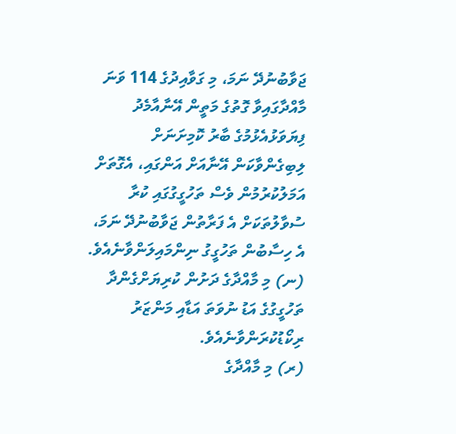ޖަވާބުނުދޭ ނަމަ، މި ގަވާއިދުގެ 114 ވަނަ މާއްދާގައިވާ ގޮތުގެ މަތީން އޭނާއާމެދު ފިޔަވަޅުއެޅުމުގެ ބާރު ކޮމިށަނަށް ލިބިގެންވާކަން އޭނާއަށް އަންގައި، އެގޮތަށް އަމަލުކުރުމުން ވެސް ތަހުގީގުގައި ކުރާ ސުވާލުތަކަށް އެ ފަރާތުން ޖަވާބުނުދޭ ނަމަ، އެ ހިސާބުން ތަހުގީގު ނިންމައިލަންވާނެއެވެ.
(ނ) މި މާއްދާގެ ދަށުން ކުރިޔަށްގެންދާ ތަހުގީގުގެ އަޑު ނުވަތަ އަޑާއި މަންޒަރު ރިކޯޑުކުރަންވާނެއެވެ.
(ރ) މި މާއްދާގެ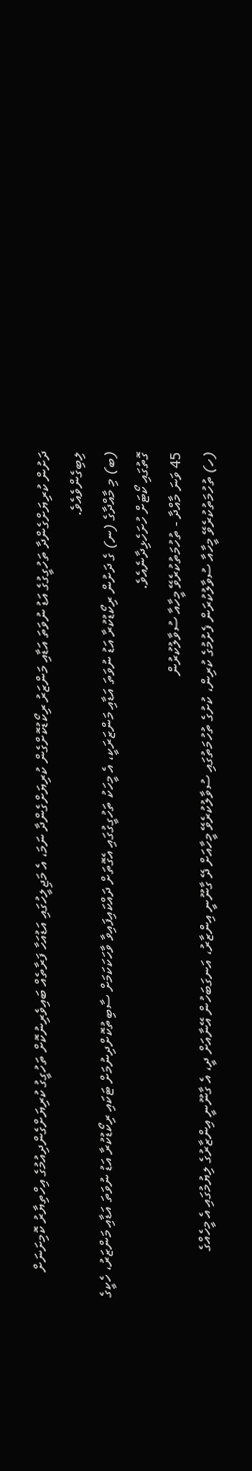ދަށުން ކުރިޔަށްގެންދާ ތަހުގީގުގެ އަޑު ނުވަތަ އަޑާއި މަންޒަރު ރިކޯޑުކޮށްގެން ކުރިޔަށްގެންދާ ނަމަ، އެ މަޖިލީހުގައި އަޑުއަހާ ފަރާތެއް ބައިވެރިނުކޮށް ތަހުގީގު ކުރިޔަށްގެންދިއުމުގެ އިހްތިޔާރު ކޮމިށަނަށް ލިބިގެންވެއެވެ.
(ބ) މި މާއްދާގެ (ނ) ގެ ދަށުން ރިކޯޑުކުރާ އަޑު ނުވަތަ އަޑާއި މަންޒަރަކީ، އެ މީހަކު ތަހުގީގުގައި އެގޮތަށް ދައްކައިފައިވާ ވާހަކަކަމަށް ސާބިތުކޮށްދިނުމަށް ޓަކައި ރިކޯޑުކުރާ އަޑު ނުވަތަ އަޑާއި މަންޒަރު، ހެކީގެ ގޮތުގައި ކޯޓަށް ހުށަހެޅިދާނެއެވެ.
45 ވަނަ މާއްދާ - ތުހުމަތުކުރެވޭ މީހާއާ ސުވާލުކުރުން
(ހ) ތުހުމަތުކުރެވޭ މީހާއާ ސުވާލުކުރަން ފެށުމުގެ ކުރިން، ކުށުގެ ތުހުމަތުގައި ސުވާލުކުރެވޭ މީހާއަށް ދޭ ގާނޫނީ އިންޒާރު، އަނގަބަހުން އޭނާއަށް ދީ، އެ ގާނޫނީ އިންޒާރުގެ ލިޔުމުގައި އެ މީހެއްގެ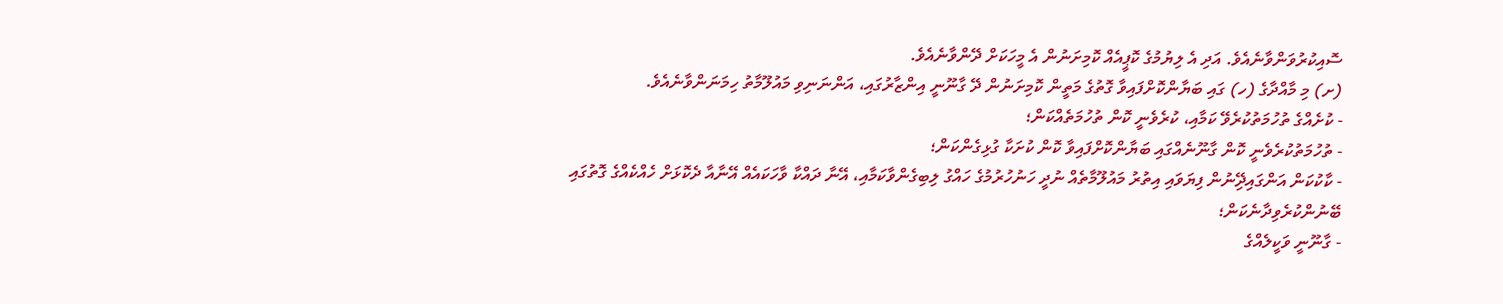ސޮއިކުރުވަންވާނެއެވެ. އަދި އެ ލިޔުމުގެ ކޮޕީއެއް ކޮމިށަނުން އެ މީހަކަށް ދޭންވާނެއެވެ.
(ށ) މި މާއްދާގެ (ހ) ގައި ބަޔާންކޮށްފައިވާ ގޮތުގެ މަތީން ކޮމިށަނުން ދޭ ގާނޫނީ އިންޒާރުގައި، އަންނަނިވި މައުލޫމާތު ހިމަނަންވާނެއެވެ.
- ކުށެއްގެ ތުހުމަތުކުރެވޭ ކަމާއި، ކުރެވެނީ ކޮން ތުހުމަތެއްކަން؛
- ތުހުމަތުކުރެވެނީ ކޮން ގާނޫނެއްގައި ބަޔާންކޮށްފައިވާ ކޮން ކުށަކާ ގުޅިގެންކަން؛
- ކާކުކަން އަންގައިދޭިނުން ފިޔަވައި އިތުރު މައުލޫމާތެއް ނުދީ ހަނުހުރުމުގެ ހައްގު ލިބިގެންވާކަމާއި، އޭނާ ދައްކާ ވާހަކައެއް އޭނާއާ ދެކޮޅަށް ހެއްކެއްގެ ގޮތުގައި ބޭނުންކުރެވިދާނެކަން؛
- ގާނޫނީ ވަކީލެއްގެ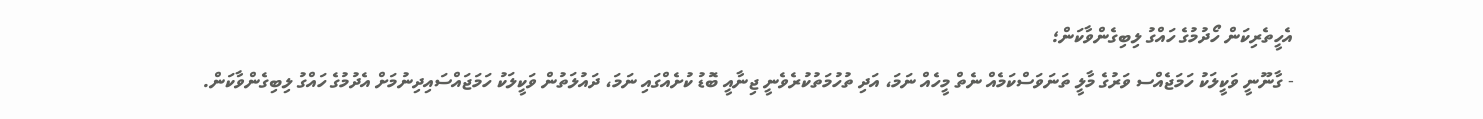އެހީތެރިކަން ހޯދުމުގެ ހައްގު ލިބިގެންވާކަން؛
- ގާނޫނީ ވަކީލަކު ހަމަޖެއްސ ވަރުގެ މާލީ ތަނަވަސްކަމެއް ނެތް މީހެއް ނަމަ، އަދި ތުހުމަތުކުރެވެނީ ޖިނާއީ ބޮޑު ކުށެއްގައި ނަމަ، ދައުލަތުން ވަކީލަކު ހަމަޖައްސައިދިނުމަށް އެދުމުގެ ހައްގު ލިބިގެންވާކަން.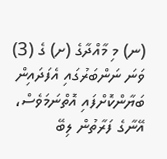(ނ) މި މާއްދާގެ (ށ) ގެ (3) ވަނަ ނަންބަރުގައި އެފަދައިން ބަޔާންކޮށްފައި އޮތްނަމަވެސް، އޭނާގެ ފަރާތުން ލިބޭ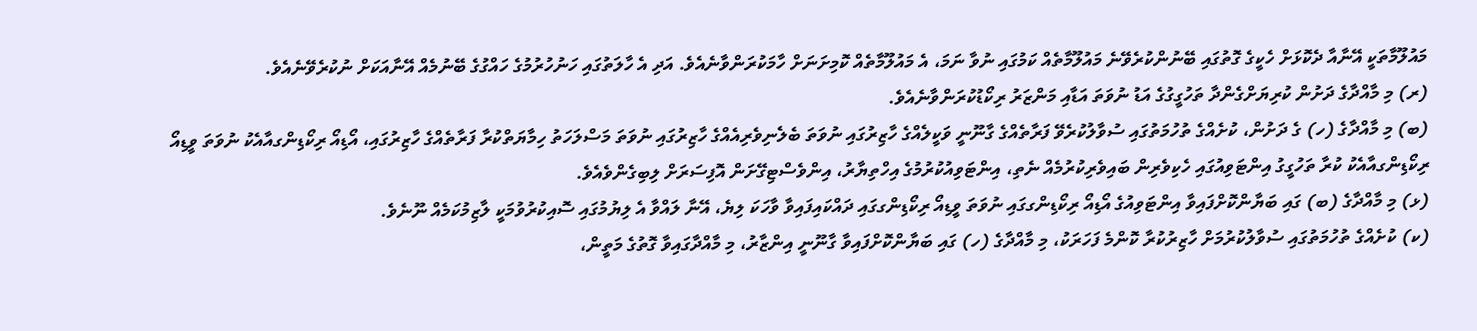މައުލޫމާތަކީ އޭނާއާ ދެކޮޅަށް ހެކީގެ ގޮތުގައި ބޭނުންކުރެވޭނެ މައުލޫމާތެއް ކަމުގައި ނުވާ ނަމަ، އެ މައުލޫމާތެއް ކޮމިށަނަށް ހާމަކުރަންވާނެއެވެ. އަދި އެ ހާލަތުގައި ހަނުހުރުމުގެ ހައްގުގެ ބޭނުމެއް އޭނާއަކަށް ނުކުރެވޭނެއެވެ.
(ރ) މި މާއްދާގެ ދަށުން ކުރިޔަށްގެންދާ ތަހުގީގުގެ އަޑު ނުވަތަ އަޑާއި މަންޒަރު ރިކޯޑުކުރަންވާނެއެވެ.
(ބ) މި މާއްދާގެ (ހ) ގެ ދަށުން، ކުށެއްގެ ތުހުމަތުގައި ސުވާލުކުރެވޭ ފަރާތެއްގެ ގާނޫނީ ވަކީލެއްގެ ހާޒިރުގައި ނުވަތަ ބެލެނިވެރިއެއްގެ ހާޒިރުގައި ނުވަތަ މަސްލަހަތު ހިމާޔަތްކުރާ ފަރާތެއްގެ ހާޒިރުގައި، އޯޑިއޯ ރިކޯޑިންގއާއެކު ނުވަތަ ވީޑިއޯ ރިކޯޑިންގއާއެކު ކުރާ ތަހުގީގު އިންޓަވިއުގައި ހެކިވެރިން ބައިވެރިކުރުމެއް ނެތި، އިންޓަވިއުކުރުމުގެ އިހްތިޔާރު، އިންވެސްޓިގޭށަން އޮފިސަރަށް ލިބިގެންވެއެވެ.
(ޅ) މި މާއްދާގެ (ބ) ގައި ބަޔާންކޮށްފައިވާ އިންޓަވިއުގެ އޯޑިއޯ ރިކޯޑިންގގައި ނުވަތަ ވީޑިއޯ ރިކޯޑިންގގައި ދައްކައިފައިވާ ވާހަކަ ލިޔެ، އޭނާ ލައްވާ އެ ލިޔުމުގައި ސޮއިކުރުވުމަކީ ލާޒިމުކަމެއް ނޫނެވެ.
(ކ) ކުށެއްގެ ތުހުމަތުގައި ސުވާލުކުރުމަށް ހާޒިރުކުރާ ކޮންމެ ފަހަރަކު، މި މާއްދާގެ (ހ) ގައި ބަޔާންކޮށްފައިވާ ގާނޫނީ އިންޒާރު، މި މާއްދާގައިވާ ގޮތުގެ މަތީން،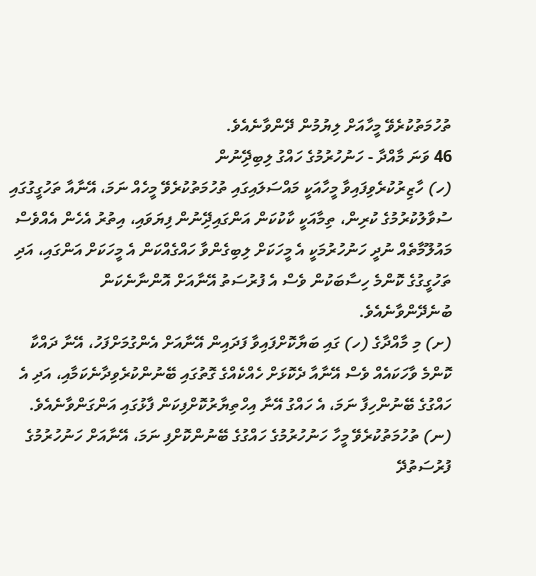ތުހުމަތުކުރެވޭ މީހާއަށް ލިޔުމުން ދޭންވާނެއެވެ.
46 ވަނަ މާއްދާ - ހަނުހުރުމުގެ ހައްގު ލިބިދޭިނުން
(ހ) ހާޒިރުކުރެވިފައިވާ މީހާއަކީ މައްސަލައިގައި ތުހުމަތުކުރެވޭ މީހެއް ނަމަ، އޭނާއާ ތަހުގީގުގައި ސުވާލުކުރުމުގެ ކުރިން، ތިމާއަކީ ކާކުކަން އަންގައިދޭިނުން ފިޔަވައި، އިތުރު އެހެން އެއްވެސް މައުލޫމާތެއް ނުދީ ހަނުހުރުމަކީ އެ މީހަކަށް ލިބިގެންވާ ހައްގެއްކަން އެ މީހަކަށް އަންގައި، އަދި ތަހުގީގުގެ ކޮންމެ ހިސާބަކުން ވެސް އެ ފުރުސަތު އޭނާއަށް އޮންނާނެކަން ބުނެދޭންވާނެއެވެ.
(ށ) މި މާއްދާގެ (ހ) ގައި ބަޔާކޮށްފައިވާ ފަދައިން އޭނާއަށް އެންގުމަށްފަހު، އޭނާ ދައްކާ ކޮންމެ ވާހަކައެއް ވެސް އޭނާއާ ދެކޮޅަށް ހެއްކެއްގެ ގޮތުގައި ބޭނުންކުރެވިދާނެކަމާއި، އަދި އެ ހައްގުގެ ބޭނުންހިފާ ނަމަ، އެ ހައްގު އޭނާ އިހްތިޔާރުކޮށްފިކަން ފާޅުގައި އަންގަންވާނެއެވެ.
(ނ) ތުހުމަތުކުރެވޭ މީހާ ހަނުހުރުމުގެ ހައްގުގެ ބޭނުންކޮށްފި ނަމަ، އޭނާއަށް ހަނުހުރުމުގެ ފުރުސަތުދޭ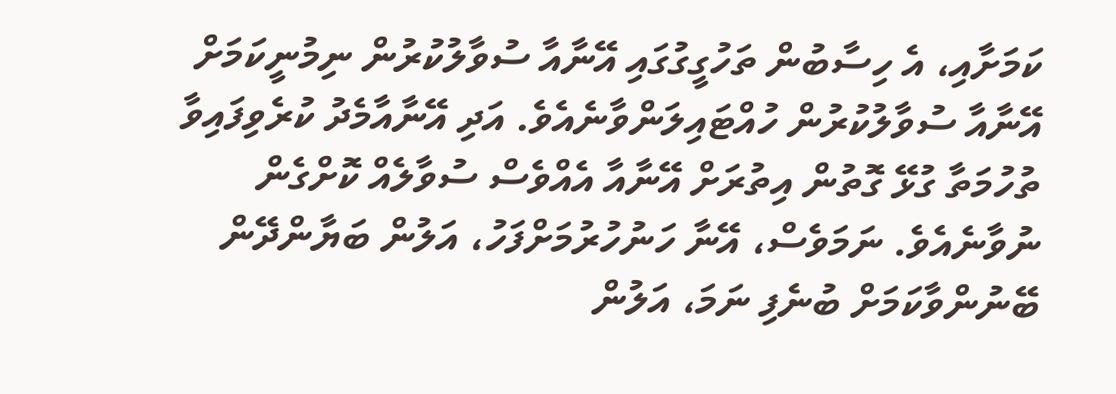ކަމަށާއި، އެ ހިސާބުން ތަހުގީގުގައި އޭނާއާ ސުވާލުކުރުން ނިމުނީކަމަށް އޭނާއާ ސުވާލުކުރުން ހުއްޓައިލަންވާނެއެވެ. އަދި އޭނާއާމެދު ކުރެވިފައިވާ ތުހުމަތާ ގުޅޭ ގޮތުން އިތުރަށް އޭނާއާ އެއްވެސް ސުވާލެއް ކޮށްގެން ނުވާނެއެވެ. ނަމަވެސް، އޭނާ ހަނުހުރުމަށްފަހު، އަލުން ބަޔާންދޭން ބޭނުންވާކަމަށް ބުނެފި ނަމަ، އަލުން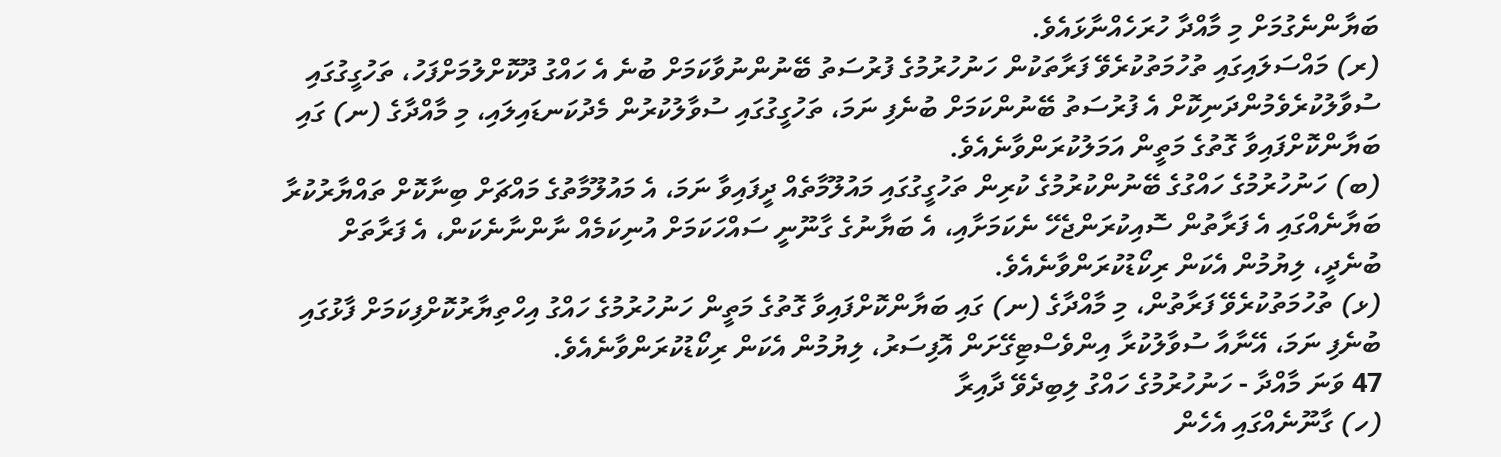ބަޔާންނެގުމަށް މި މާއްދާ ހުރަހެއްނާޅައެވެ.
(ރ) މައްސަލައިގައި ތުހުމަތުކުރެވޭ ފަރާތަކުން ހަނުހުރުމުގެ ފުރުސަތު ބޭނުންނުވާކަމަށް ބުނެ އެ ހައްގު ދޫކޮށްލުމަށްފަހު، ތަހުގީގުގައި ސުވާލުކުރެވެމުންދަނިކޮށް އެ ފުރުސަތު ބޭނުންކަމަށް ބުނެފި ނަމަ، ތަހުގީގުގައި ސުވާލުކުރުން މެދުކަނޑައިލައި، މި މާއްދާގެ (ނ) ގައި ބަޔާންކޮށްފައިވާ ގޮތުގެ މަތީން އަމަލުކުރަންވާނެއެވެ.
(ބ) ހަނުހުރުމުގެ ހައްގުގެ ބޭނުންކުރުމުގެ ކުރިން ތަހުގީގުގައި މައުލޫމާތެއް ދީފައިވާ ނަމަ، އެ މައުލޫމާތުގެ މައްޗަށް ބިނާކޮށް ތައްޔާރުކުރާ ބަޔާނެއްގައި އެ ފަރާތުން ސޮއިކުރަންޖެހޭ ނެކަމަށާއި، އެ ބަޔާނުގެ ގާނޫނީ ސައްހަކަމަށް އުނިކަމެއް ނާންނާނެކަން، އެ ފަރާތަށް ބުނެދީ، ލިޔުމުން އެކަން ރިކޯޑުކުރަންވާނެއެވެ.
(ޅ) ތުހުމަތުކުރެވޭ ފަރާތުން، މި މާއްދާގެ (ނ) ގައި ބަޔާންކޮށްފައިވާ ގޮތުގެ މަތީން ހަނުހުރުމުގެ ހައްގު އިހްތިޔާރުކޮށްފިކަމަށް ފާޅުގައި ބުނެފި ނަމަ، އޭނާއާ ސުވާލުކުރާ އިންވެސްޓިގޭށަން އޮފިސަރު، ލިޔުމުން އެކަން ރިކޯޑުކުރަންވާނެއެވެ.
47 ވަނަ މާއްދާ - ހަނުހުރުމުގެ ހައްގު ލިބިދެވޭ ދާއިރާ
(ހ) ގާނޫނެއްގައި އެހެން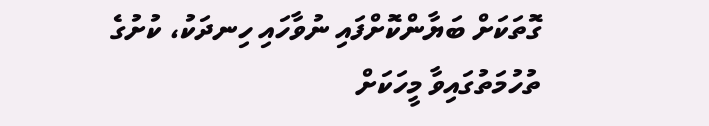ގޮތަކަށް ބަޔާންކޮށްފައި ނުވާހައި ހިނދަކު، ކުށުގެ ތުހުމަތުގައިވާ މީހަކަށް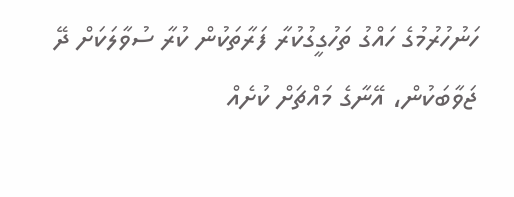ހަނުހުރުމުގެ ހައްގު ތަހުގީގުކުރާ ފަރާތަކުން ކުރާ ސުވާލަކަށް ދޭ ޖަވާބަކުން، އޭނާގެ މައްޗަށް ކުށެއް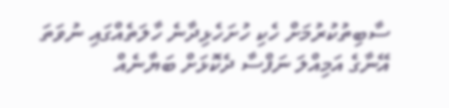ސާބިތުކުރުމަށް ހެކި ހުށަހެޅިދާނެ ހާލަތެއްގައި ނުވަތަ އޭނާގެ އަމިއްލަ ނަފްސާ ދެކޮޅަށް ބަޔާނެއް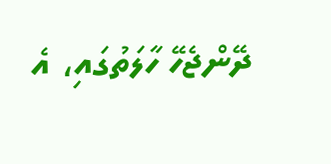ދޭންޖެހޭ ހާލަތުގައި، އެ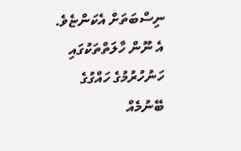ނިސްބަތަށް އެކަންޏެވެ. އެ ނޫން ހާލަތްތަކުގައި ހަނުހުރުމުގެ ހައްގުގެ ބޭނުމެއް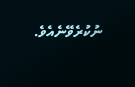ނުކުރެވޭނެއެވެ.